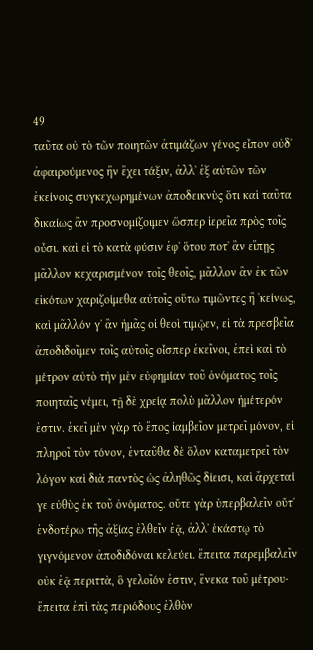49
ταῦτα οὐ τὸ τῶν ποιητῶν ἀτιμάζων γένος εἶπον οὐδʼ ἀφαιρούμενος ἣν ἔχει τάξιν, ἀλλʼ ἐξ αὐτῶν τῶν ἐκείνοις συγκεχωρημένων ἀποδεικνὺς ὅτι καὶ ταῦτα δικαίως ἂν προσνομίζοιμεν ὥσπερ ἱερεῖα πρὸς τοῖς οὖσι. καὶ εἰ τὸ κατὰ φύσιν ἐφʼ ὅτου ποτʼ ἂν εἴπῃς μᾶλλον κεχαρισμένον τοῖς θεοῖς, μᾶλλον ἂν ἐκ τῶν εἰκότων χαριζοίμεθα αὐτοῖς οὕτω τιμῶντες ἢ ʼκείνως, καὶ μᾶλλόν γʼ ἂν ἡμᾶς οἱ θεοὶ τιμῷεν, εἰ τὰ πρεσβεῖα ἀποδιδοῖμεν τοῖς αὐτοῖς οἷσπερ ἐκεῖνοι, ἐπεὶ καὶ τὸ μέτρον αὐτὸ τὴν μὲν εὐφημίαν τοῦ ὀνόματος τοῖς ποιηταῖς νέμει, τῇ δὲ χρείᾳ πολὺ μᾶλλον ἡμέτερόν ἐστιν. ἐκεῖ μὲν γὰρ τὸ ἔπος ἰαμβεῖον μετρεῖ μόνον, εἰ πληροῖ τὸν τόνον, ἐνταῦθα δὲ ὅλον καταμετρεῖ τὸν λόγον καὶ διὰ παντὸς ὡς ἀληθῶς δίεισι, καὶ ἄρχεταί γε εὐθὺς ἐκ τοῦ ὀνόματος. οὔτε γὰρ ὑπερβαλεῖν οὔτʼ ἐνδοτέρω τῆς ἀξίας ἐλθεῖν ἐᾷ, ἀλλʼ ἑκάστῳ τὸ γιγνόμενον ἀποδιδόναι κελεύει. ἔπειτα παρεμβαλεῖν οὐκ ἐᾷ περιττὰ, ὃ γελοῖόν ἐστιν, ἕνεκα τοῦ μέτρου· ἔπειτα ἐπὶ τὰς περιόδους ἐλθὸν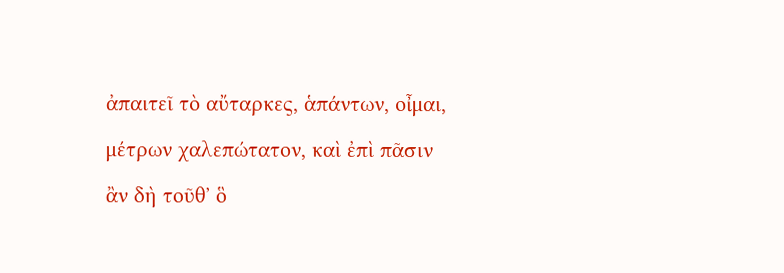ἀπαιτεῖ τὸ αὔταρκες, ἁπάντων, οἶμαι, μέτρων χαλεπώτατον, καὶ ἐπὶ πᾶσιν ἂν δὴ τοῦθʼ ὃ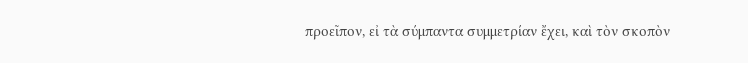προεῖπον, εἰ τὰ σύμπαντα συμμετρίαν ἔχει, καὶ τὸν σκοπὸν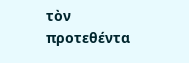τὸν προτεθέντα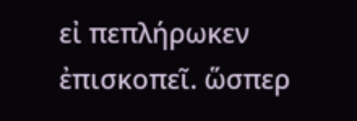εἰ πεπλήρωκεν ἐπισκοπεῖ. ὥσπερ